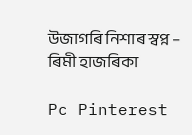উজাগৰি নিশাৰ স্বপ্ন – ৰিমী হাজৰিকা

Pc Pinterest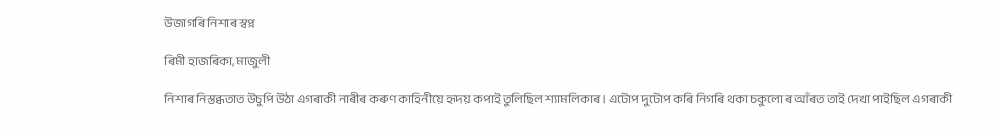উজাগৰি নিশাৰ স্বপ্ন

ৰিমী হাজৰিকা, মাজুলী

নিশাৰ নিস্তব্ধতাত উচুপি উঠা এগৰাকী নাৰীৰ কৰুণ কাহিনীয়ে হৃদয় কপাই তুলিছিল শ্যামলিকাৰ। এটোপ দুটোপ কৰি নিগৰি থকা চকুলো ৰ আঁৰত তাই দেখা পাইছিল এগৰাকী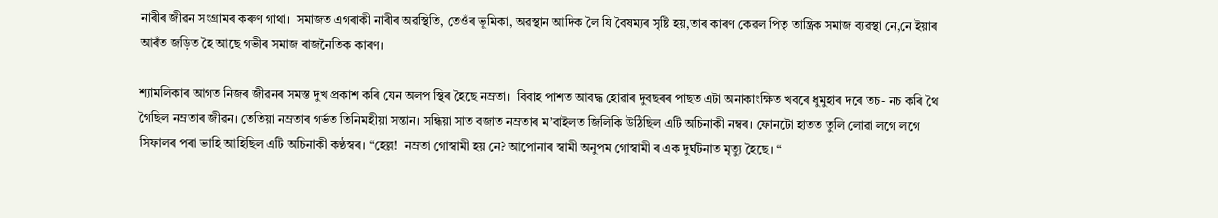নাৰীৰ জীৱন সংগ্ৰামৰ কৰুণ গাথা।  সমাজত এগৰাকী নাৰীৰ অৱস্থিতি, তেওঁৰ ভূমিকা, অৱস্থান আদিক লৈ যি বৈষম্যৰ সৃষ্টি হয়,তাৰ কাৰণ কেৱল পিতৃ তান্ত্ৰিক সমাজ ব্যৱস্থা নে,নে ইয়াৰ আৰঁত জড়িত হৈ আছে গভীৰ সমাজ ৰাজনৈতিক কাৰণ।

শ্যামলিকাৰ আগত নিজৰ জীৱনৰ সমস্ত দুখ প্ৰকাশ কৰি যেন অলপ স্থিৰ হৈছে নম্ৰতা।  বিবাহ পাশত আবদ্ধ হোৱাৰ দুবছৰৰ পাছত এটা অনাকাংক্ষিত খবৰে ধুমুহাৰ দৰে তচ- নচ কৰি থৈ গৈছিল নম্ৰতাৰ জীৱন। তেতিয়া নম্ৰতাৰ গৰ্ভত তিনিমহীয়া সন্তান। সন্ধিয়া সাত বজাত নম্ৰতাৰ ম’বাইলত জিলিকি উঠিছিল এটি অচিনাকী নম্বৰ। ফোনটো হাতত তুলি লোৱা লগে লগে সিফালৰ পৰা ভাহি আহিছিল এটি অচিনাকী কণ্ঠস্বৰ। “হেল্ল!  নম্ৰতা গোস্বামী হয় নে? আপোনাৰ স্বামী অনুপম গোস্বামী ৰ এক দুৰ্ঘটনাত মৃত্যু হৈছে। “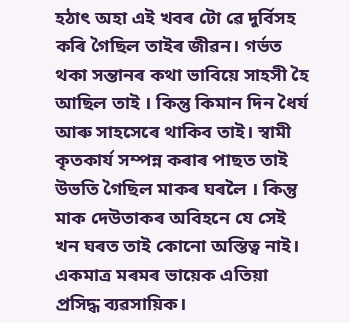হঠাৎ অহা এই খবৰ টো ৱে দুৰ্বিসহ কৰি গৈছিল তাইৰ জীৱন। গৰ্ভত থকা সন্তানৰ কথা ভাবিয়ে সাহসী হৈ আছিল তাই । কিন্তু কিমান দিন ধৈৰ্য আৰু সাহসেৰে থাকিব তাই। স্বামী কৃতকাৰ্য সম্পন্ন কৰাৰ পাছত তাই উভতি গৈছিল মাকৰ ঘৰলৈ । কিন্তু মাক দেউতাকৰ অবিহনে যে সেই খন ঘৰত তাই কোনো অস্তিত্ব নাই। একমাত্ৰ মৰমৰ ভায়েক এতিয়া প্ৰসিদ্ধ ব্যৱসায়িক।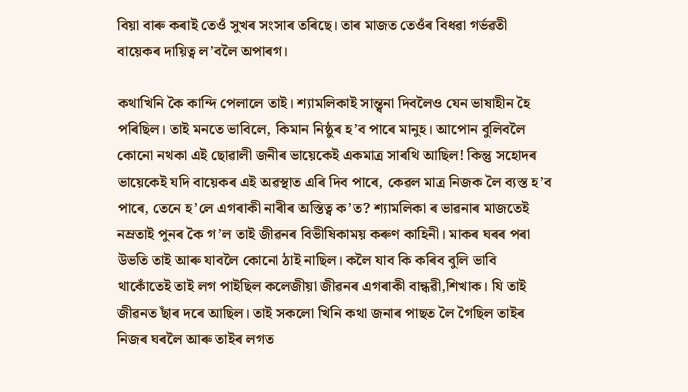বিয়া বাৰু কৰাই তেওঁ সুখৰ সংসাৰ তৰিছে। তাৰ মাজত তেওঁৰ বিধৱা গৰ্ভৱতী বায়েকৰ দায়িত্ব ল’বলৈ অপাৰগ।

কথাখিনি কৈ কান্দি পেলালে তাই। শ্যামলিকাই সান্ত্বনা দিবলৈও যেন ভাষাহীন হৈ পৰিছিল। তাই মনতে ভাবিলে, কিমান নিষ্ঠুৰ হ’ব পাৰে মানুহ। আপোন বুলিবলৈ কোনো নথকা এই ছোৱালী জনীৰ ভায়েকেই একমাত্ৰ সাৰথি আছিল! কিন্তু সহোদৰ ভায়েকেই যদি বায়েকৰ এই অৱস্থাত এৰি দিব পাৰে, কেৱল মাত্ৰ নিজক লৈ ব্যস্ত হ’ব পাৰে, তেনে হ’লে এগৰাকী নাৰীৰ অস্তিত্ব ক’ত? শ্যামলিকা ৰ ভাৱনাৰ মাজতেই নম্ৰতাই পুনৰ কৈ গ’ল তাই জীৱনৰ বিভীষিকাময় কৰুণ কাহিনী। মাকৰ ঘৰৰ পৰা উভতি তাই আৰু যাবলৈ কোনো ঠাই নাছিল। কলৈ যাব কি কৰিব বুলি ভাবি থাকোঁতেই তাই লগ পাইছিল কলেজীয়া জীৱনৰ এগৰাকী বান্ধৱী,শিখাক। যি তাই জীৱনত ছাঁৰ দৰে আছিল। তাই সকলো খিনি কথা জনাৰ পাছত লৈ গৈছিল তাইৰ নিজৰ ঘৰলৈ আৰু তাইৰ লগত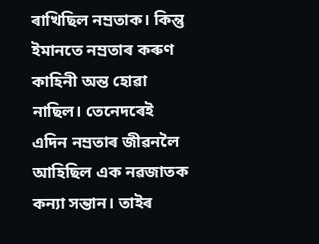ৰাখিছিল নম্ৰতাক। কিন্তু ইমানতে নম্ৰতাৰ কৰুণ কাহিনী অন্ত হোৱা নাছিল। তেনেদৰেই এদিন নম্ৰতাৰ জীৱনলৈ আহিছিল এক নৱজাতক কন্যা সন্তান। তাইৰ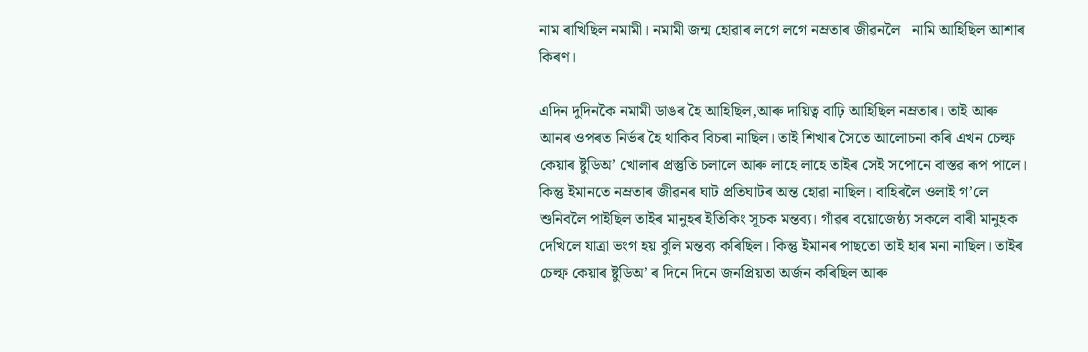নাম ৰাখিছিল নমামী। নমামী জন্ম হোৱাৰ লগে লগে নম্ৰতাৰ জীৱনলৈ   নামি আহিছিল আশাৰ কিৰণ।

এদিন দুদিনকৈ নমামী ডাঙৰ হৈ আহিছিল,আৰু দায়িত্ব বাঢ়ি আহিছিল নম্ৰতাৰ। তাই আৰু আনৰ ওপৰত নিৰ্ভৰ হৈ থাকিব বিচৰা নাছিল। তাই শিখাৰ সৈতে আলোচনা কৰি এখন চেল্ফ কেয়াৰ ষ্টুডিঅ’ খোলাৰ প্ৰস্তুতি চলালে আৰু লাহে লাহে তাইৰ সেই সপোনে বাস্তৱ ৰূপ পালে। কিন্তু ইমানতে নম্ৰতাৰ জীৱনৰ ঘাট প্ৰতিঘাটৰ অন্ত হোৱা নাছিল। বাহিৰলৈ ওলাই গ’লে শুনিবলৈ পাইছিল তাইৰ মানুহৰ ইতিকিং সূচক মন্তব্য। গাঁৱৰ বয়োজেষ্ঠ্য সকলে বাৰী মানুহক দেখিলে যাত্ৰা ভংগ হয় বুলি মন্তব্য কৰিছিল। কিন্তু ইমানৰ পাছতো তাই হাৰ মনা নাছিল। তাইৰ চেল্ফ কেয়াৰ ষ্টুডিঅ’ ৰ দিনে দিনে জনপ্ৰিয়তা অৰ্জন কৰিছিল আৰু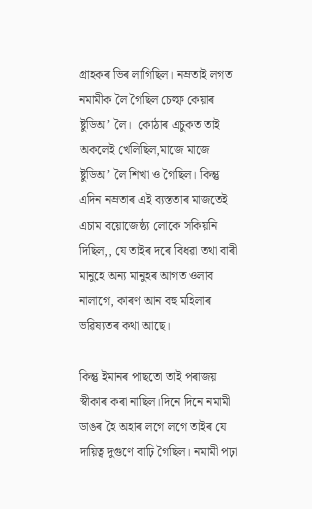গ্ৰাহকৰ ভিৰ লাগিছিল। নম্ৰতাই লগত নমামীক লৈ গৈছিল চেল্ফ কেয়াৰ ষ্টুডিঅ’ লৈ।  কোঠাৰ এচুকত তাই অকলেই খেলিছিল,মাজে মাজে ষ্টুডিঅ’ লৈ শিখা ও গৈছিল। কিন্তু এদিন নম্ৰতাৰ এই ব্যস্ততাৰ মাজতেই এচাম বয়োজেষ্ঠ্য লোকে সকিয়নি দিছিল,, যে তাইৰ দৰে বিধৱা তথা বাৰী মানুহে অন্য মানুহৰ আগত ওলাব নালাগে, কাৰণ আন বহু মহিলাৰ ভৱিষ্যতৰ কথা আছে।

কিন্তু ইমানৰ পাছতো তাই পৰাজয় স্বীকাৰ কৰা নাছিল।দিনে দিনে নমামী ডাঙৰ হৈ অহাৰ লগে লগে তাইৰ যে দায়িত্ব দুগুণে বাঢ়ি গৈছিল। নমামী পঢ়া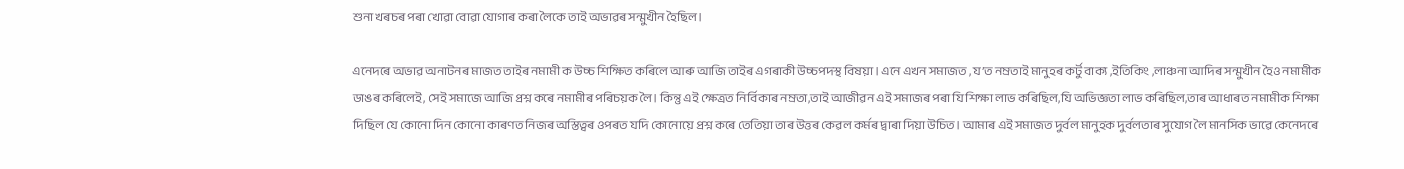শুনা খৰচৰ পৰা খোৱা বোৱা যোগাৰ কৰা লৈকে তাই অভাৱৰ সন্মুখীন হৈছিল।

এনেদৰে অভাৱ অনাটনৰ মাজত তাইৰ নমামী ক উচ্চ শিক্ষিত কৰিলে আৰু আজি তাইৰ এগৰাকী উচ্চপদস্থ বিষয়া। এনে এখন সমাজত , য’ত নম্ৰতাই মানুহৰ কৰ্টু বাক্য ,ইতিকিং ,লাঞ্চনা আদিৰ সন্মুখীন হৈও নমামীক ডাঙৰ কৰিলেই, সেই সমাজে আজি প্ৰশ্ন কৰে নমামীৰ পৰিচয়ক লৈ। কিন্তু এই ক্ষেত্ৰত নিৰ্বিকাৰ নম্ৰতা,তাই আজীৱন এই সমাজৰ পৰা যি শিক্ষা লাভ কৰিছিল,যি অভিজ্ঞতা লাভ কৰিছিল,তাৰ আধাৰত নমামীক শিক্ষা দিছিল যে কোনো দিন কোনো কাৰণত নিজৰ অস্তিত্বৰ ওপৰত যদি কোনোয়ে প্ৰশ্ন কৰে তেতিয়া তাৰ উত্তৰ কেৱল কৰ্মৰ দ্বাৰা দিয়া উচিত। আমাৰ এই সমাজত দুৰ্বল মানুহক দুৰ্বলতাৰ সুযোগ লৈ মানসিক ভাৱে কেনেদৰে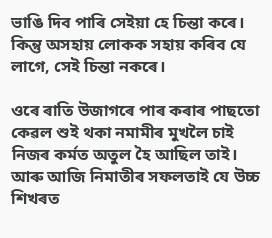ভাঙি দিব পাৰি সেইয়া হে চিন্তা কৰে। কিন্তু অসহায় লোকক সহায় কৰিব যে লাগে, সেই চিন্তা নকৰে।

ওৰে ৰাতি উজাগৰে পাৰ কৰাৰ পাছতো কেৱল শুই থকা নমামীৰ মুখলৈ চাই নিজৰ কৰ্মত অতুল হৈ আছিল তাই। আৰু আজি নিমাতীৰ সফলতাই যে উচ্চ শিখৰত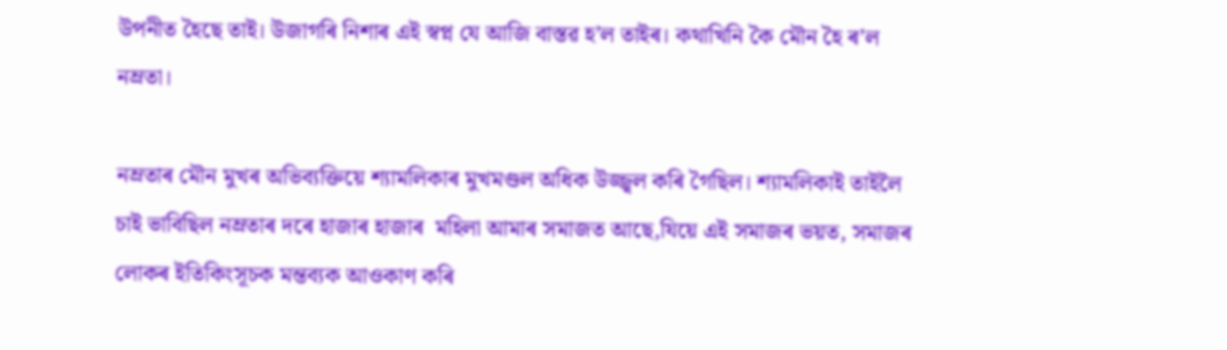উপনীত হৈছে তাই। উজাগৰি নিশাৰ এই স্বপ্ন যে আজি বাস্তৱ হ’ল তাইৰ। কথাখিনি কৈ মৌন হৈ ৰ’ল নম্ৰতা।

নম্ৰতাৰ মৌন মুখৰ অভিব্যক্তিয়ে শ্যামলিকাৰ মুখমণ্ডল অধিক উজ্জ্বল কৰি গৈছিল। শ্যামলিকাই তাইলৈ চাই ভাবিছিল নম্ৰতাৰ দৰে হাজাৰ হাজাৰ  মহিলা আমাৰ সমাজত আছে,যিয়ে এই সমাজৰ ভয়ত, সমাজৰ লোকৰ ইতিকিংসূচক মন্তব্যক আওকাণ কৰি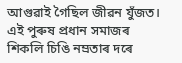আগুৱাই গৈছিল জীৱন যুঁজত। এই পুৰুষ প্ৰধান সমাজৰ শিকলি চিঙি নম্ৰতাৰ দৰে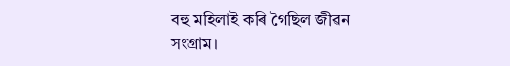বহু মহিলাই কৰি গৈছিল জীৱন সংগ্ৰাম।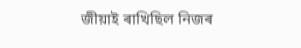জীয়াই ৰাখিছিল নিজৰ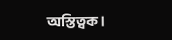অস্তিত্বক।